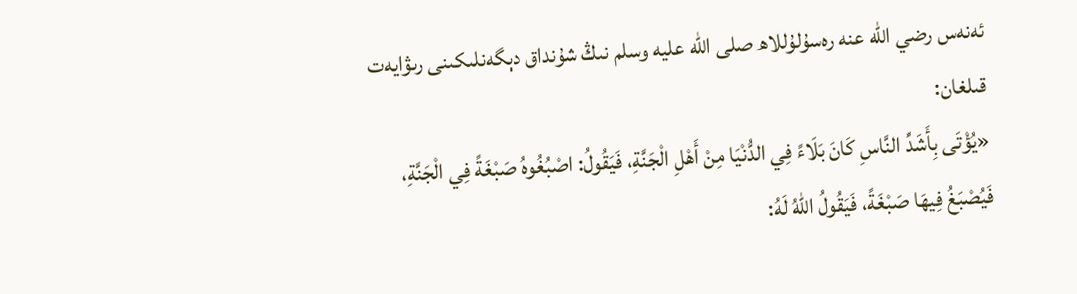ئەنەس رضي الله عنه رەسۇلۇللاھ صلى الله عليه وسلم نىڭ شۇنداق دېگەنلىكىنى رىۋايەت قىلغان:
«يُؤْتَى بِأَشَدِّ النَّاسِ كَانَ بَلَاءً فِي الدُّنْيَا مِنْ أَهْلِ الْجَنَّةِ، فَيَقُولُ: اصْبُغُوهُ صَبْغَةً فِي الْجَنَّةِ، فَيُصْبَغُ فِيهَا صَبْغَةً، فَيَقُولُ اللهُ لَهُ: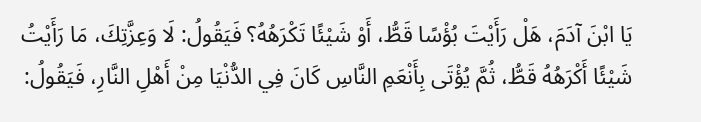يَا ابْنَ آدَمَ، هَلْ رَأَيْتَ بُؤْسًا قَطُّ، أَوْ شَيْئًا تَكْرَهُهُ؟ فَيَقُولُ: لَا وَعِزَّتِكَ، مَا رَأَيْتُ شَيْئًا أَكْرَهُهُ قَطُّ، ثُمَّ يُؤْتَى بِأَنْعَمِ النَّاسِ كَانَ فِي الدُّنْيَا مِنْ أَهْلِ النَّارِ، فَيَقُولُ: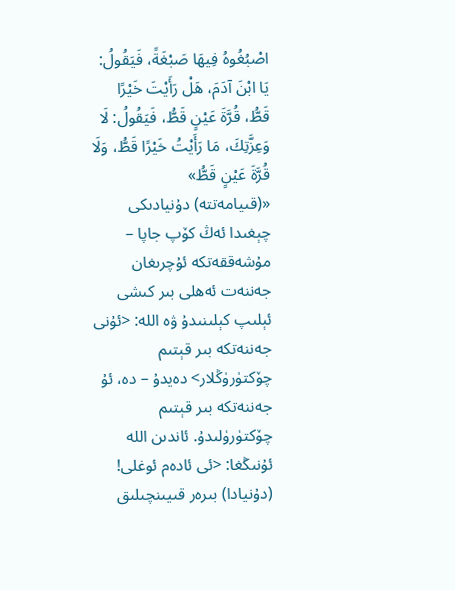اصْبُغُوهُ فِيهَا صَبْغَةً، فَيَقُولُ: يَا ابْنَ آدَمَ، هَلْ رَأَيْتَ خَيْرًا قَطُّ، قُرَّةَ عَيْنٍ قَطُّ، فَيَقُولُ: لَا وَعِزَّتِكَ، مَا رَأَيْتُ خَيْرًا قَطُّ، وَلَا قُرَّةَ عَيْنٍ قَطُّ»
«(قىيامەتتە) دۇنيادىكى چېغىدا ئەڭ كۆپ جاپا – مۇشەققەتكە ئۇچرىغان جەننەت ئەھلى بىر كىشى ئېلىپ كېلىنىدۇ ۋە الله: <ئۇنى جەننەتكە بىر قېتىم چۆكتۈرۈڭلار> دەيدۇ – دە، ئۇ جەننەتكە بىر قېتىم چۆكتۈرۈلىدۇ. ئاندىن الله ئۇنىڭغا: <ئى ئادەم ئوغلى! (دۇنيادا) بىرەر قىيىنچىلىق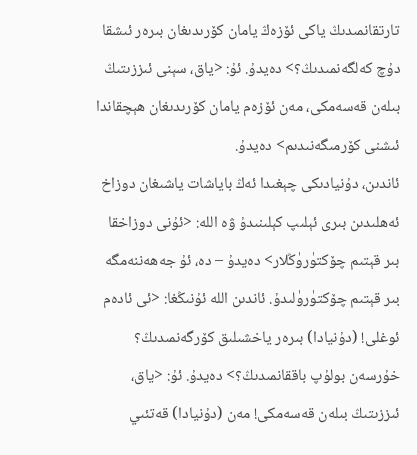تارتقانمىدىڭ ياكى ئۆزەڭ يامان كۆرىدىغان بىرەر ئىشقا دۇچ كەلگەنمىدىڭ؟> دەيدۇ. ئۇ: <ياق، سېنى ئىززىتىڭ بىلەن قەسەمكى، مەن ئۆزەم يامان كۆرىدىغان ھېچقاندا ئىشنى كۆرمىگەنىدىم> دەيدۇ.
ئاندىن، دۇنيادىكى چېغىدا ئەڭ باياشات ياشىغان دوزاخ ئەھلىدىن بىرى ئېلىپ كېلىنىدۇ ۋە الله: <ئۇنى دوزاخقا بىر قېتىم چۆكتۈرۈڭلار> دەيدۇ – دە، ئۇ جەھەننەمگە بىر قېتىم چۆكتۈرۈلىدۇ. ئاندىن الله ئۇنىڭغا: <ئى ئادەم ئوغلى! (دۇنيادا) بىرەر ياخشىلىق كۆرگەنمىدىڭ؟ خۇرسەن بولۇپ باققانمىدىڭ؟> دەيدۇ. ئۇ: <ياق، ئىززىتىڭ بىلەن قەسەمكى! مەن (دۇنيادا) قەتئىي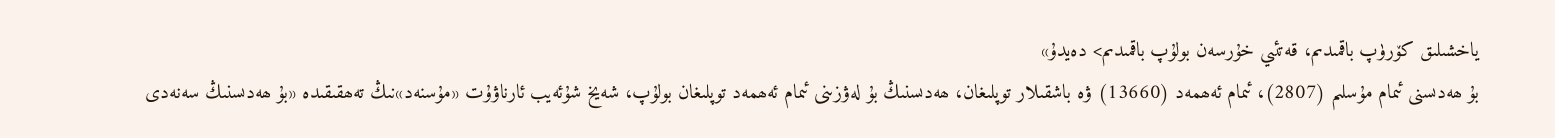ياخشىلىق كۆرۈپ باقمىدىم، قەتئىي خۇرسەن بولۇپ باقمىدىم> دەيدۇ»
بۇ ھەدىسنى ئىمام مۇسلىم (2807)، ئىمام ئەھمەد (13660) ۋە باشقىلار توپلىغان، ھەدىسنىڭ بۇ لەۋزىنى ئىمام ئەھمەد توپلىغان بولۇپ، شەيخ شۇئەيب ئارناۋۇت «مۇسنەد»نىڭ تەھقىقىدە «بۇ ھەدىسنىڭ سەنەدى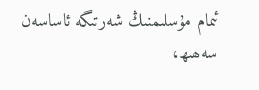ئىمام مۇسلىمنىڭ شەرتىگە ئاساسەن سەھىھ،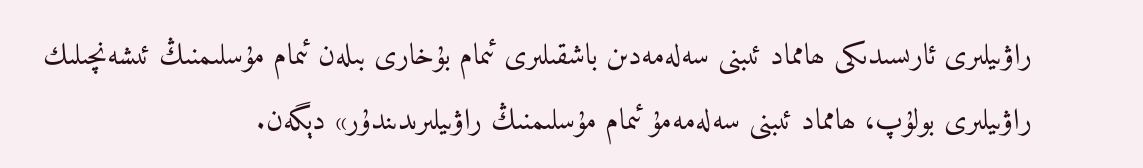راۋىيلىرى ئارىسىدىكى ھامماد ئىبنى سەلەمەدىن باشقىلىرى ئىمام بۇخارى بىلەن ئىمام مۇسلىمنىڭ ئىشەنچىلىك راۋىيلىرى بولۇپ، ھامماد ئىبنى سەلەمەمۇ ئىمام مۇسلىمنىڭ راۋىيلىرىدىندۇر» دېگەن.